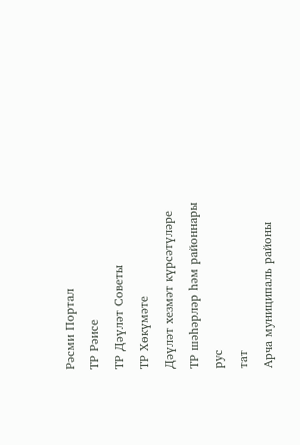Рәсми Портал
ТР Рәисе
ТР Дәүләт Советы
ТР Хөкүмәте
Дәүләт хезмәт күрсәтүләре
ТР шәһәрләр һәм районнары
рус
тат
Арча муниципаль районы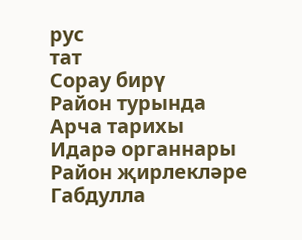рус
тат
Сорау бирү
Район турында
Арча тарихы
Идарә органнары
Район җирлекләре
Габдулла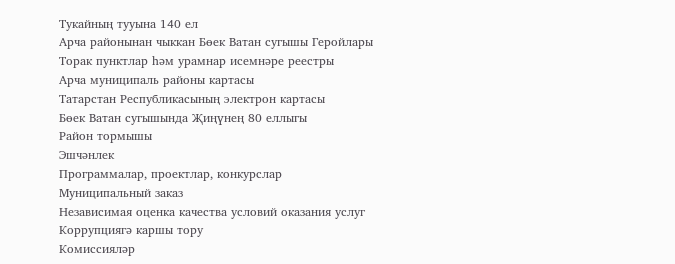Тукайның тууына 140 ел
Арча районынан чыккан Бөек Ватан сугышы Геройлары
Торак пунктлар һәм урамнар исемнәре реестры
Арча муниципаль районы картасы
Татарстан Республикасының электрон картасы
Бөек Ватан сугышында Җиңүнең 80 еллыгы
Район тормышы
Эшчәнлек
Программалар, проектлар, конкурслар
Муниципальный заказ
Независимая оценка качества условий оказания услуг
Коррупциягә каршы тору
Комиссияләр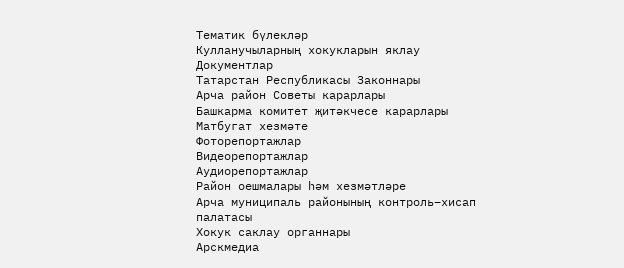Тематик бүлекләр
Кулланучыларның хокукларын яклау
Документлар
Татарстан Республикасы Законнары
Арча район Советы карарлары
Башкарма комитет җитәкчесе карарлары
Матбугат хезмәте
Фоторепортажлар
Видеорепортажлар
Аудиорепортажлар
Район оешмалары һәм хезмәтләре
Арча муниципаль районының контроль–хисап палатасы
Хокук саклау органнары
Арскмедиа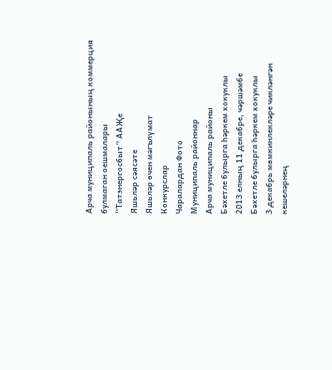Арча муниципаль районының коммерция булмаган оешмалары
“Татэнергосбыт” ААҖе
Яшьләр сәясәте
Яшьләр өчен мәгълүмат
Конкурслар
Чаралардан Фото
Муниципаль районнар
Арча муниципаль районы
Бәхетле булырга һәркем хокуклы
2013 елның 11 декабре, чәршәмбе
Бәхетле булырга һәркем хокуклы
3 декабрь мөмкинлекләре чикләнгән кешеләрнең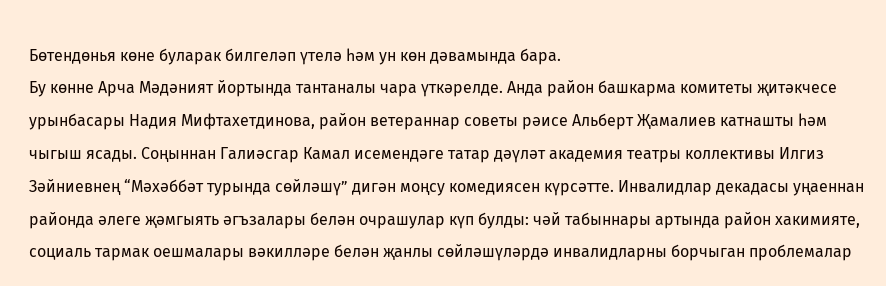Бөтендөнья көне буларак билгеләп үтелә һәм ун көн дәвамында бара.
Бу көнне Арча Мәдәният йортында тантаналы чара үткәрелде. Анда район башкарма комитеты җитәкчесе урынбасары Надия Мифтахетдинова, район ветераннар советы рәисе Альберт Җамалиев катнашты һәм чыгыш ясады. Соңыннан Галиәсгар Камал исемендәге татар дәүләт академия театры коллективы Илгиз Зәйниевнең “Мәхәббәт турында сөйләшү” дигән моңсу комедиясен күрсәтте. Инвалидлар декадасы уңаеннан районда әлеге җәмгыять әгъзалары белән очрашулар күп булды: чәй табыннары артында район хакимияте, социаль тармак оешмалары вәкилләре белән җанлы сөйләшүләрдә инвалидларны борчыган проблемалар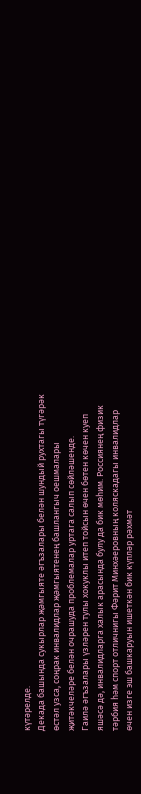күтәрелде.
Декада башында сукырлар җәмгыяте әгъзалары белән шундый рухтагы түгәрәк өстәл узса, соңрак инвалидлар җәмгыятенең башлангыч оешмалары җитәкчеләре белән очрашуда проблемалар уртага салып сөйләшенде.
Гаилә әгъзалары үзләрен тулы хокуклы итеп тойсын өчен бөтен көчен куеп яшәсә дә, инвалидларга халык арасында булу да бик мөһим. Россиянең физик тәрбия һәм спорт отличнигы Фәрит Минхәеровның коляскадагы инвалидлар өчен изге эш башкаруын ишеткән бик күпләр рәхмәт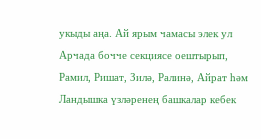укыды аңа. Ай ярым чамасы элек ул Арчада бочче секциясе оештырып, Рамил, Ришат, Зилә, Ралинә, Айрат һәм Ландышка үзләренең башкалар кебек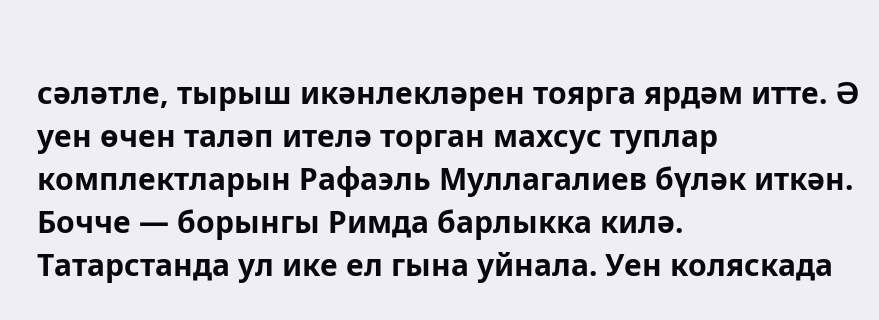сәләтле, тырыш икәнлекләрен тоярга ярдәм итте. Ә уен өчен таләп ителә торган махсус туплар комплектларын Рафаэль Муллагалиев бүләк иткән.
Бочче — борынгы Римда барлыкка килә. Татарстанда ул ике ел гына уйнала. Уен коляскада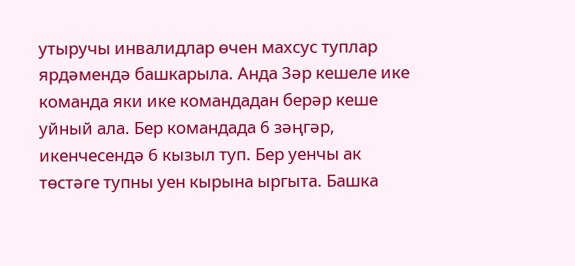утыручы инвалидлар өчен махсус туплар ярдәмендә башкарыла. Анда 3әр кешеле ике команда яки ике командадан берәр кеше уйный ала. Бер командада 6 зәңгәр, икенчесендә 6 кызыл туп. Бер уенчы ак төстәге тупны уен кырына ыргыта. Башка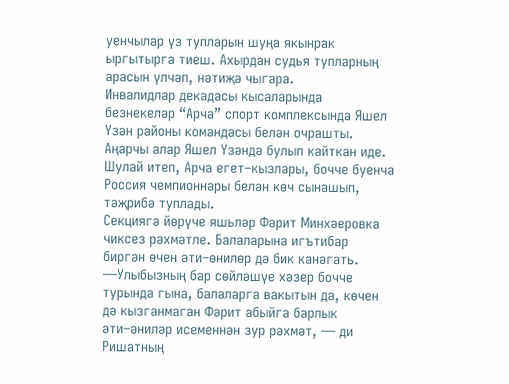уенчылар үз тупларын шуңа якынрак ыргытырга тиеш. Ахырдан судья тупларның арасын үлчәп, нәтиҗә чыгара.
Инвалидлар декадасы кысаларында безнекеләр “Арча” спорт комплексында Яшел Үзән районы командасы белән очрашты. Аңарчы алар Яшел Үзәндә булып кайткан иде. Шулай итеп, Арча егет–кызлары, бочче буенча Россия чемпионнары белән көч сынашып, тәҗрибә туплады.
Секциягә йөрүче яшьләр Фәрит Минхәеровка чиксез рәхмәтле. Балаларына игътибар биргән өчен әти–өнилөр дә бик канәгать.
—Улыбызның бар сөйләшүе хәзер бочче турында гына, балаларга вакытын да, көчен дә кызганмаган Фәрит абыйга барлык әти–әниләр исеменнән зур рәхмәт, — ди Ришатның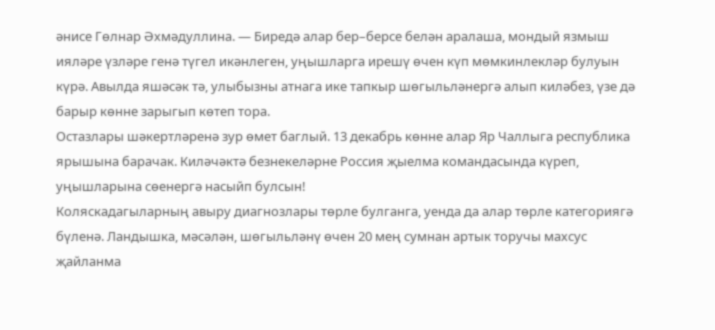әнисе Гөлнар Әхмәдуллина. — Биредә алар бер–берсе белән аралаша, мондый язмыш ияләре үзләре генә түгел икәнлеген, уңышларга ирешү өчен күп мөмкинлекләр булуын күрә. Авылда яшәсәк тә, улыбызны атнага ике тапкыр шөгыльләнергә алып киләбез, үзе дә барыр көнне зарыгып көтеп тора.
Остазлары шәкертләренә зур өмет баглый. 13 декабрь көнне алар Яр Чаллыга республика ярышына барачак. Киләчәктә безнекеләрне Россия җыелма командасында күреп, уңышларына сөенергә насыйп булсын!
Коляскадагыларның авыру диагнозлары төрле булганга, уенда да алар төрле категориягә бүленә. Ландышка, мәсәлән, шөгыльләнү өчен 20 мең сумнан артык торучы махсус җайланма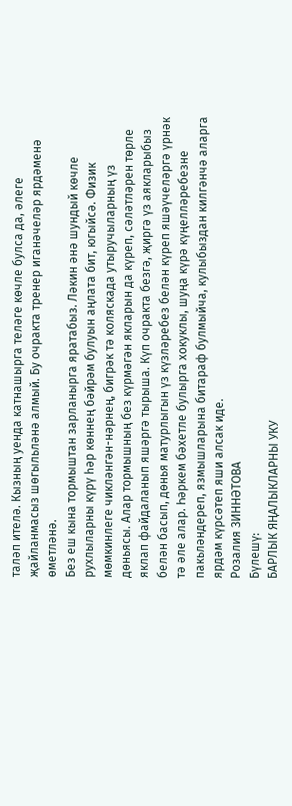таләп ителә. Кызның уенда катнашырга теләге көчле булса да, әлеге җайланмасыз шөгыльләнә алмый. Бу очракта тренер иганәчеләр ярдәменә өметләнә.
Без еш кына тормыштан зарланырга яратабыз. Ләкин әнә шундый көчле рухлыларны күрү һәр көннең бәйрәм булуын аңлата бит, югыйсә. Физик мөмкинлеге чикләнгән-нәрнең, бигрәк тә коляскада утыручыларның үз дөньясы. Алар тормышның без күрмәгән якларын да күреп, сәләтләрен төрле яклап файдаланып яшәргә тырыша. Күп очракта безгә, җиргә үз аякларыбыз белән басып, дөнья матурлыгын үз күзләребез белән күреп яшәүчеләргә үрнәк тә әле алар. Һәркем бәхетле булырга хокуклы, шуңа күрә күңелләребезне пакьләндереп, язмышларына битараф булмыйча, кулыбыздан килгәнчә аларга ярдәм күрсәтеп яши алсак иде.
Розалия ЗИННӘТОВА
Бүлешү:
БАРЛЫК ЯҢАЛЫКЛАРНЫ УКУ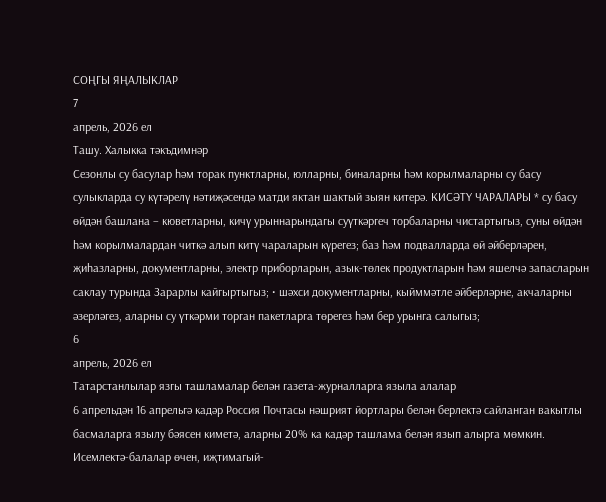СОҢГЫ ЯҢАЛЫКЛАР
7
апрель, 2026 ел
Ташу. Халыкка тәкъдимнәр
Сезонлы су басулар һәм торак пунктларны, юлларны, биналарны һәм корылмаларны су басу сулыкларда су күтәрелү нәтиҗәсендә матди яктан шактый зыян китерә. КИСӘТҮ ЧАРАЛАРЫ * су басу өйдән башлана – кюветларны, кичү урыннарындагы суүткәргеч торбаларны чистартыгыз, суны өйдән һәм корылмалардан читкә алып китү чараларын күрегез; баз һәм подвалларда өй әйберләрен, җиһазларны, документларны, электр приборларын, азык-төлек продуктларын һәм яшелчә запасларын саклау турында Зарарлы кайгыртыгыз; • шәхси документларны, кыйммәтле әйберләрне, акчаларны әзерләгез, аларны су үткәрми торган пакетларга төрегез һәм бер урынга салыгыз;
6
апрель, 2026 ел
Татарстанлылар язгы ташламалар белән газета-журналларга языла алалар
6 апрельдән 16 апрельгә кадәр Россия Почтасы нәшрият йортлары белән берлектә сайланган вакытлы басмаларга язылу бәясен киметә, аларны 20% ка кадәр ташлама белән язып алырга мөмкин. Исемлектә-балалар өчен, иҗтимагый-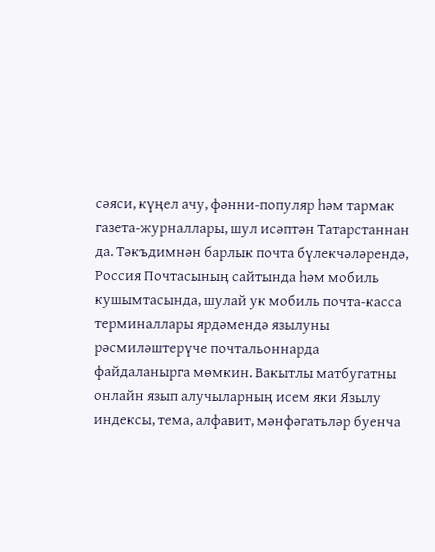сәяси, күңел ачу, фәнни-популяр һәм тармак газета-журналлары, шул исәптән Татарстаннан да. Тәкъдимнән барлык почта бүлекчәләрендә, Россия Почтасының сайтында һәм мобиль кушымтасында, шулай ук мобиль почта-касса терминаллары ярдәмендә язылуны рәсмиләштерүче почтальоннарда файдаланырга мөмкин. Вакытлы матбугатны онлайн язып алучыларның исем яки Язылу индексы, тема, алфавит, мәнфәгатьләр буенча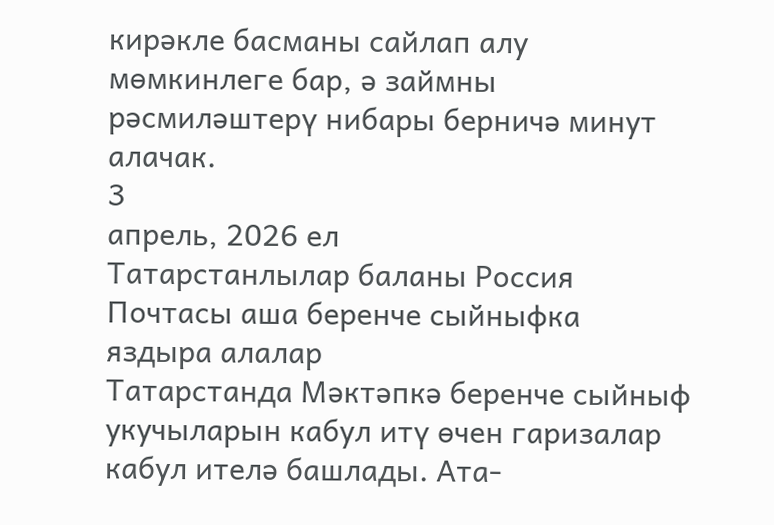кирәкле басманы сайлап алу мөмкинлеге бар, ә займны рәсмиләштерү нибары берничә минут алачак.
3
апрель, 2026 ел
Татарстанлылар баланы Россия Почтасы аша беренче сыйныфка яздыра алалар
Татарстанда Мәктәпкә беренче сыйныф укучыларын кабул итү өчен гаризалар кабул ителә башлады. Ата-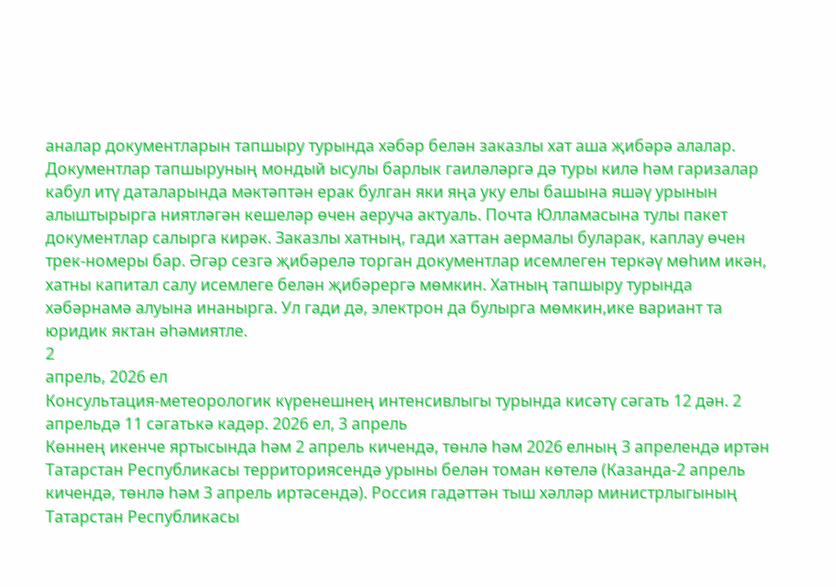аналар документларын тапшыру турында хәбәр белән заказлы хат аша җибәрә алалар. Документлар тапшыруның мондый ысулы барлык гаиләләргә дә туры килә һәм гаризалар кабул итү даталарында мәктәптән ерак булган яки яңа уку елы башына яшәү урынын алыштырырга ниятләгән кешеләр өчен аеруча актуаль. Почта Юлламасына тулы пакет документлар салырга кирәк. Заказлы хатның, гади хаттан аермалы буларак, каплау өчен трек-номеры бар. Әгәр сезгә җибәрелә торган документлар исемлеген теркәү мөһим икән, хатны капитал салу исемлеге белән җибәрергә мөмкин. Хатның тапшыру турында хәбәрнамә алуына инанырга. Ул гади дә, электрон да булырга мөмкин,ике вариант та юридик яктан әһәмиятле.
2
апрель, 2026 ел
Консультация-метеорологик күренешнең интенсивлыгы турында кисәтү сәгать 12 дән. 2 апрельдә 11 сәгатькә кадәр. 2026 ел, 3 апрель
Көннең икенче яртысында һәм 2 апрель кичендә, төнлә һәм 2026 елның 3 апрелендә иртән Татарстан Республикасы территориясендә урыны белән томан көтелә (Казанда-2 апрель кичендә, төнлә һәм 3 апрель иртәсендә). Россия гадәттән тыш хәлләр министрлыгының Татарстан Республикасы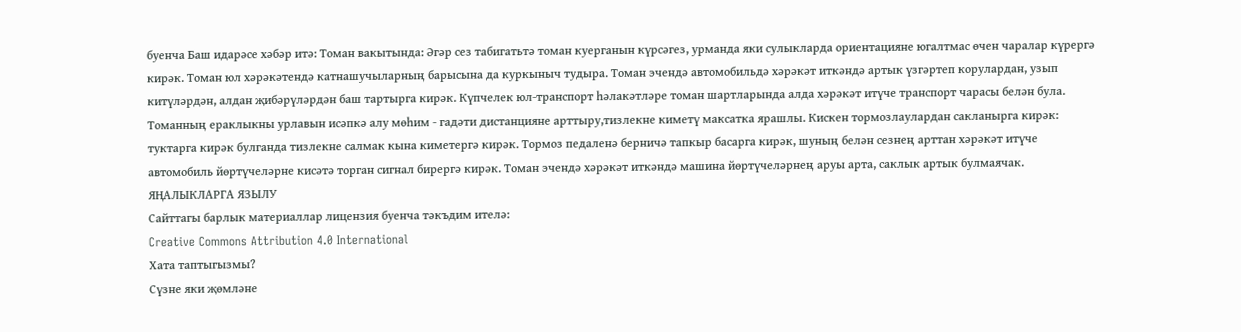буенча Баш идарәсе хәбәр итә: Томан вакытында: Әгәр сез табигатьтә томан куерганын күрсәгез, урманда яки сулыкларда ориентацияне югалтмас өчен чаралар күрергә кирәк. Томан юл хәрәкәтендә катнашучыларның барысына да куркыныч тудыра. Томан эчендә автомобильдә хәрәкәт иткәндә артык үзгәртеп корулардан, узып китүләрдән, алдан җибәрүләрдән баш тартырга кирәк. Күпчелек юл-транспорт һәлакәтләре томан шартларында алда хәрәкәт итүче транспорт чарасы белән була. Томанның ераклыкны урлавын исәпкә алу мөһим - гадәти дистанцияне арттыру,тизлекне киметү максатка ярашлы. Кискен тормозлаулардан сакланырга кирәк: туктарга кирәк булганда тизлекне салмак кына киметергә кирәк. Тормоз педаленә берничә тапкыр басарга кирәк, шуның белән сезнең арттан хәрәкәт итүче автомобиль йөртүчеләрне кисәтә торган сигнал бирергә кирәк. Томан эчендә хәрәкәт иткәндә машина йөртүчеләрнең аруы арта, саклык артык булмаячак.
ЯҢАЛЫКЛАРГА ЯЗЫЛУ
Сайттагы барлык материаллар лицензия буенча тәкъдим ителә:
Creative Commons Attribution 4.0 International
Хата таптыгызмы?
Сүзне яки җөмләне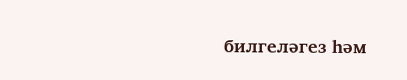билгеләгез һәм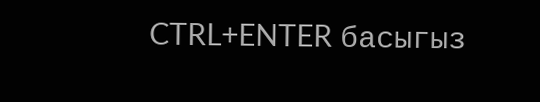CTRL+ENTER басыгыз